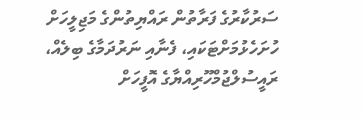ސަރުކާރުގެ ފަރާތުން ރައްޔިތުންގެ މަޖިލީހަށް ހުށަހެޅުމަށްޓަކައި، ފެނާއި ނަރުދަމާގެ ބިލެއް، ރައީސުލްޖުމްހޫރިއްޔާގެ އޮފީހަށް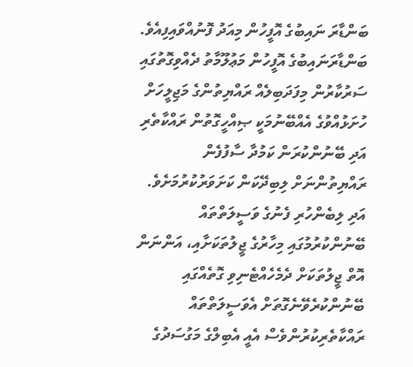ބަންޑާރަ ނައިބުގެ އޮފީހުން މިއަދު ފޮނުއްވައިފިއެވެ.
ބަންޑާރަނައިބުގެ އޮފީހުން މަޢުލޫމާތު ދެއްވިގޮތުގައި ސަރުކާރުން މިފަދަބިލެއް ރައްޔިތުންގެ މަޖިލީހަށް ހުށަޅުއްވުގެ އެއްބޭނުމަކީ ޞިއްހީގޮތުން ރައްކާތެރި އަދި ބޭނުންކުރަން ކަމުދާ ސާފުފެން ރައްޔިތުންނަށް ލިބިދޭކަން ކަށަވަރުކުރުމަށެވެ. އަދި ލިބެންހުރި ފެނުގެ ވަސީލަތްތައް ބޭނުންކުރުމުގައި މިހާރުގެ ޖީލުތަކަށާއި، އަންނަން އޮތް ޖީލުތަކަށް ދެމެހެއްޓެނިވި ގޮތެއްގައި ބޭނުންކުރެވޭނެގޮތަށް އެވަސީލަތްތައް ރައްކާތެރިކުރުންވެސް އެއީ އެބިލްގެ މަގުސަދުގެ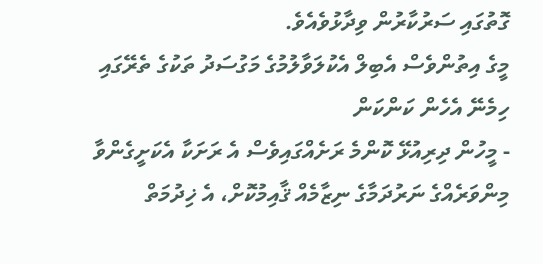ގޮތުގައި ސަރުކާރުން ވިދާޅުވެއެވެ.
މީގެ އިތުންވެސް އެބިލް އެކުލަވާލުމުގެ މަގުސަދު ތަކުގެ ތެރޭގައި ހިމެނޭ އެހެން ކަންކަން
- މީހުން ދިރިއުޅޭ ކޮންމެ ރަށެއްގައިވެސް އެ ރަށަކާ އެކަށީގެންވާ މިންވަރެއްގެ ނަރުދަމާގެ ނިޒާމެއް ޤާއިމުކޮށް، އެ ޚިދުމަތް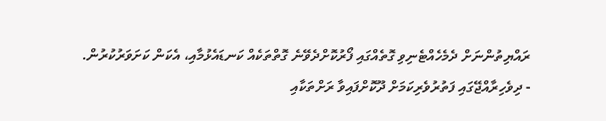ރައްޔިތުންނަށް ދެމެހެއްޓެނިވި ގޮތެއްގައި ފޯރުކޮށްދެވޭނެ ގޮތްތަކެއް ކަނޑައެޅުމާއި، އެކަން ކަށަވަރުކުރުން.
- ދިވެހިރާއްޖޭގައި ފަތުރުވެރިކަމަށް ދޫކޮށްފައިވާ ރަށްތަކާއި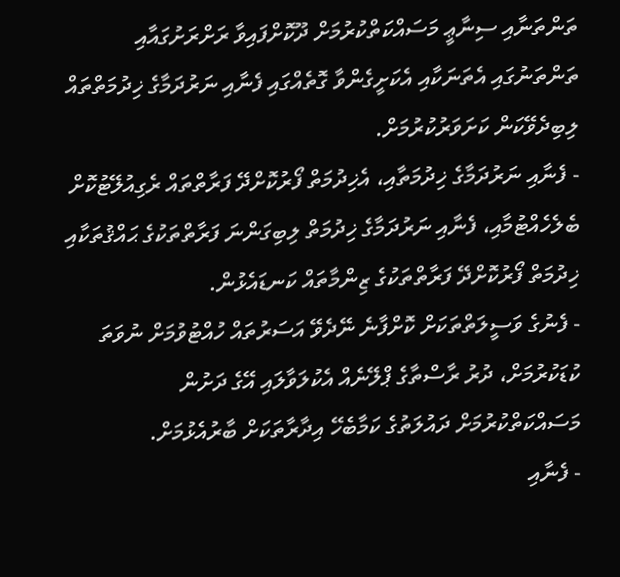ތަންތަނާއި ސިނާޢީ މަސައްކަތްކުރުމަށް ދޫކޮށްފައިވާ ރަށްރަށުގައާއި ތަންތަނުގައި އެތަނަކާއި އެކަށީގެންވާ ގޮތެއްގައި ފެނާއި ނަރުދަމާގެ ޚިދުމަތްތައް ލިބިދެވޭކަން ކަށަވަރުކުރުމަށް.
- ފެނާއި ނަރުދަމާގެ ޚިދުމަތާއި، އެޚިދުމަތް ފޯރުކޮށްދޭ ފަރާތްތައް ރެގިއުލޭޓުކޮށް ބެލެހެއްޓުމާއި، ފެނާއި ނަރުދަމާގެ ޚިދުމަތް ލިބިގަންނަ ފަރާތްތަކުގެ ޙައްޤުތަކާއި ޚިދުމަތް ފޯރުކޮށްދޭ ފަރާތްތަކުގެ ޒިންމާތައް ކަނޑައެޅުން.
- ފެނުގެ ވަސީލަތްތަކަށް ކޮށްފާނެ ނޭދެވޭ އަސަރުތައް ހުއްޓުވުމަށް ނުވަތަ ކުޑަކުރުމަށް، ދުރު ރާސްތާގެ ޕްލޭނެއް އެކުލަވާލައި އޭގެ ދަށުން މަސައްކަތްކުރުމަށް ދައުލަތުގެ ކަމާބެހޭ އިދާރާތަކަށް ބާރުއެޅުމަށް.
- ފެނާއި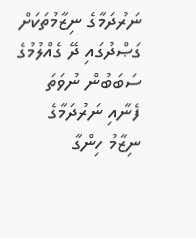ނަރުދަމާގެ ނިޒާމުތަކަށް ގަޞްދުގައި ދޭ ގެއްލުމުގެ ސަބަބުން ނުވަތަ ފެނާއި ނަރުދަމާގެ ނިޒާމު ހިންގާ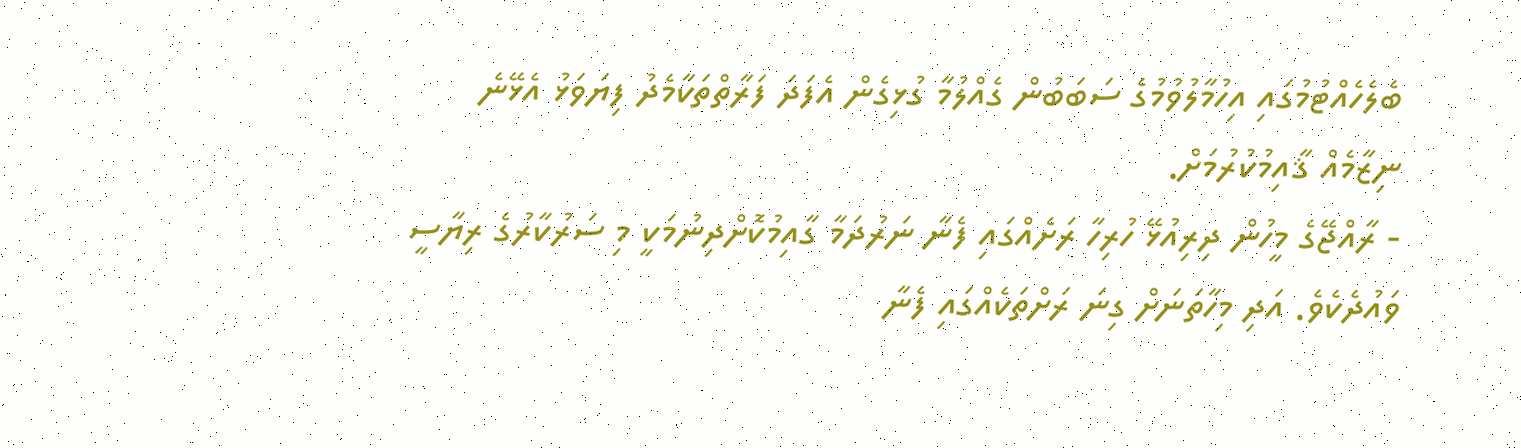ބެލެހެއްޓުމުގައި އިހުމާލުވުމުގެ ސަބަބުން ގެއްލުމާ ގުޅިގެން އެފަދަ ފަރާތްތަކާމެދު ފިޔަވަޅު އެޅޭނެ ނިޒާމެއް ޤާއިމުކުރުމަށް.
- ރާއްޖޭގެ މީހުން ދިރިއުޅޭ ހުރިހާ ރަށެއްގައި ފެނާ ނަރުދަމާ ގާއިމުކޮށްދިނުމަކީ މި ސަރުކާރުގެ ރިޔާސީ ވައުދެކެވެ. އަދި މިހާތަނަށް ގިނަ ރަށްތަކެއްގައި ފެނާ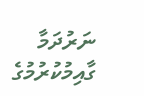ނަރުދަމާ ގާއިމުކުރުމުގެ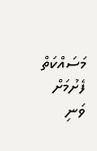މަސައްކަތް ފެށުމަށް ވަނި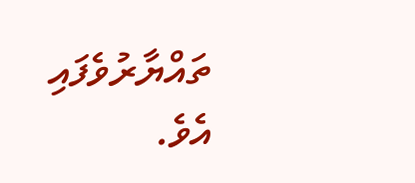ތައްޔާރުވެފައި އެވެ.